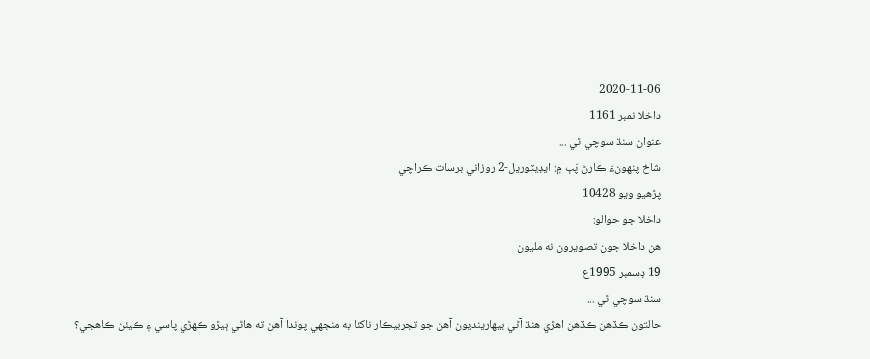2020-11-06
داخلا نمبر 1161
عنوان سنڌ سوچي ٿي ...
شاخ پنهونءَ ڪارڻ پَٻ ۾: ايڊيٽوريل-2 روزاني برسات ڪراچي
پڙهيو ويو 10428
داخلا جو حوالو:
هن داخلا جون تصويرون نه مليون
19 ڊسمبر 1995ع
سنڌ سوچي ٿي ...
حالتون ڪڏهن ڪڏهن اهڙي هنڌ آڻي بيهارينديون آهن جو تجربيڪار ناکئا به منجهي پوندا آهن ته هاڻي ٻيڙو ڪهڙي پاسي ۽ ڪيئن ڪاهجي؟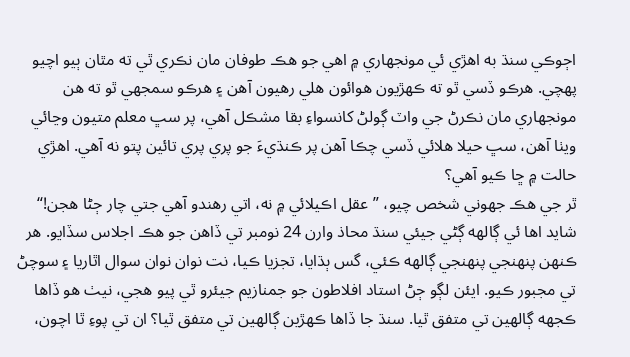اڄوڪي سنڌ به اهڙي ئي مونجهاري ۾ اهي جو هڪ طوفان مان نڪري ٿي ته مٿان ٻيو اچيو پهچي. هرڪو ڏسي ٿو ته ڪهڙيون هوائون هلي رهيون آهن ۽ هرڪو سمجهي ٿو ته هن مونجهاري مان نڪرڻ جي واٽ ڳولڻ کانسواءِ بقا مشڪل آهي، پر سڀ معلم متيون وڃائي ويٺا آهن، سڀ حيلا هلائي ڏسي چڪا آهن پر ڪنڌيءَ جو پري پري تائين پتو نه آهي. اهڙي حالت ۾ ڇا ڪيو آهي؟
ٿر جي هڪ جهوني شخص چيو، ”عقل اڪيلائي ۾ نه، اتي رهندو آهي جتي چار ڄڻا هجن!“ شايد اها ئي ڳالهه ڳڻي جيئي سنڌ محاذ وارن 24 نومبر تي ڏاهن جو هڪ اجلاس سڏايو. هر ڪنهن پنهنجي پنهنجي ڳالهه ڪئي، گس ٻڌايا، تجزيا ڪيا، نت نوان نوان سوال اٿاريا ۽ سوچڻ تي مجبور ڪيو. ايئن لڳو ڄڻ استاد افلاطون جو جمنازيم جيئرو ٿي پيو هجي، نيٺ هو ڏاها ڪجهه ڳالهين تي متفق ٿيا. سنڌ جا ڏاها ڪهڙين ڳالهين تي متفق ٿيا؟ ان تي پوءِ ٿا اچون،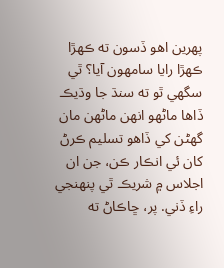پهرين اهو ڏسون ته ڪهڙا ڪهڙا رايا سامهون آيا؟ ٿي سگهي ٿو ته سنڌ جا وڌيڪ ڏاها ماڻهو انهن ماڻهن مان گهڻن کي ڏاهو تسليم ڪرڻ کان ئي انڪار ڪن، جن ان اجلاس ۾ شريڪ ٿي پنهنجي راءِ ڏني. پر، ڇاڪاڻ ته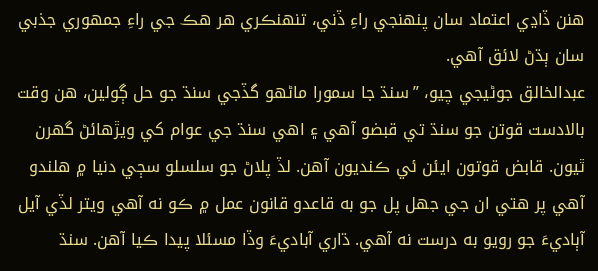هنن ڏاڍي اعتماد سان پنهنجي راءِ ڏني، تنهنڪري هر هڪ جي راءِ جمهوري جذبي سان ٻڌڻ لائق آهي.
عبدالخالق جوڻيجي چيو، ”سنڌ جا سمورا ماڻهو گڏجي سنڌ جو حل ڳولين، هن وقت بالادست قوتن جو سنڌ تي قبضو آهي ۽ اهي سنڌ جي عوام کي ويڙهائڻ گهرن ٿيون. قابض قوتون ايئن ئي ڪنديون آهن. لڏ پلاڻ جو سلسلو سڄي دنيا ۾ هلندو آهي پر هتي ان جي جهل پل جو به قاعدو قانون عمل ۾ ڪو نه آهي ويتر لڏي آيل آٻاديءَ جو رويو به درست نه آهي. ڌاري آباديءَ وڏا مسئلا پيدا ڪيا آهن. سنڌ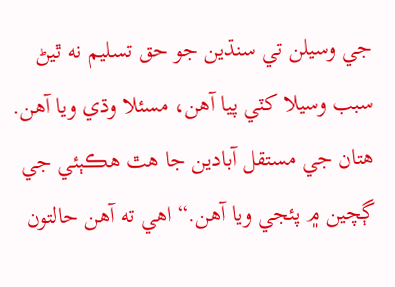جي وسيلن تي سنڌين جو حق تسليم نه ٿيڻ سبب وسيلا کٽي پيا آهن، مسئلا وڌي ويا آهن. هتان جي مستقل آبادين جا هٿ هڪٻئي جي ڳچين ۾ پئجي ويا آهن.“ اهي ته آهن حالتون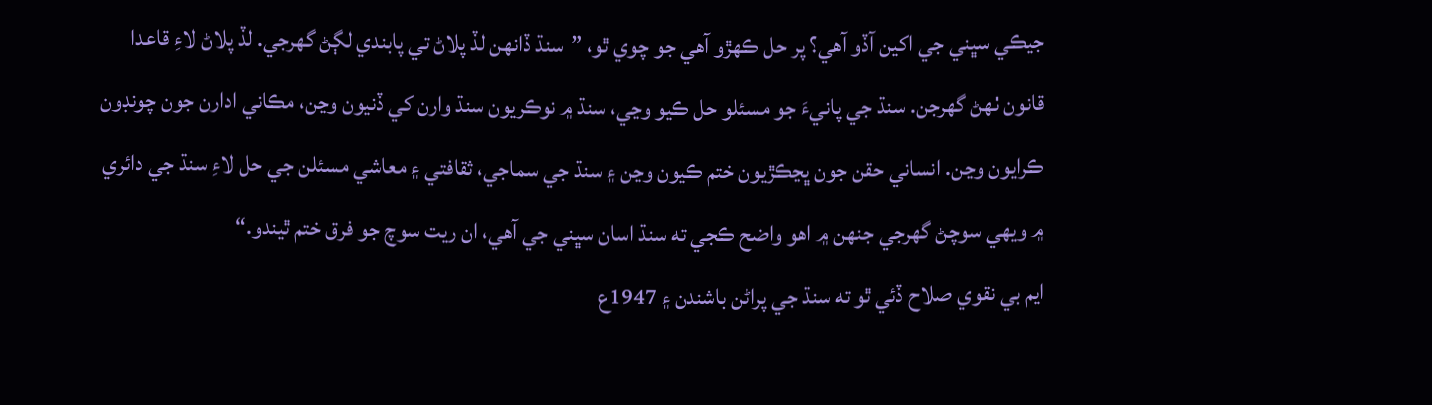جيڪي سڀني جي اکين آڏو آهي؟ پر حل ڪهڙو آهي جو چوي ٿو، ”سنڌ ڏانهن لڏ پلاڻ تي پابندي لڳڻ گهرجي. لڏ پلاڻ لاءِ قاعدا قانون ٺهڻ گهرجن. سنڌ جي پانيءَ جو مسئلو حل ڪيو وڃي، سنڌ ۾ نوڪريون سنڌ وارن کي ڏنيون وڃن، مڪاني ادارن جون چونڊون ڪرايون وڃن. انساني حقن جون ڀڃڪڙيون ختم ڪيون وڃن ۽ سنڌ جي سماجي، ثقافتي ۽ معاشي مسئلن جي حل لاءِ سنڌ جي دائري ۾ ويهي سوچڻ گهرجي جنهن ۾ اهو واضح ڪجي ته سنڌ اسان سڀني جي آهي، ان ريت سوچ جو فرق ختم ٿيندو.“
ايم بي نقوي صلاح ڏئي ٿو ته سنڌ جي پراڻن باشندن ۽ 1947ع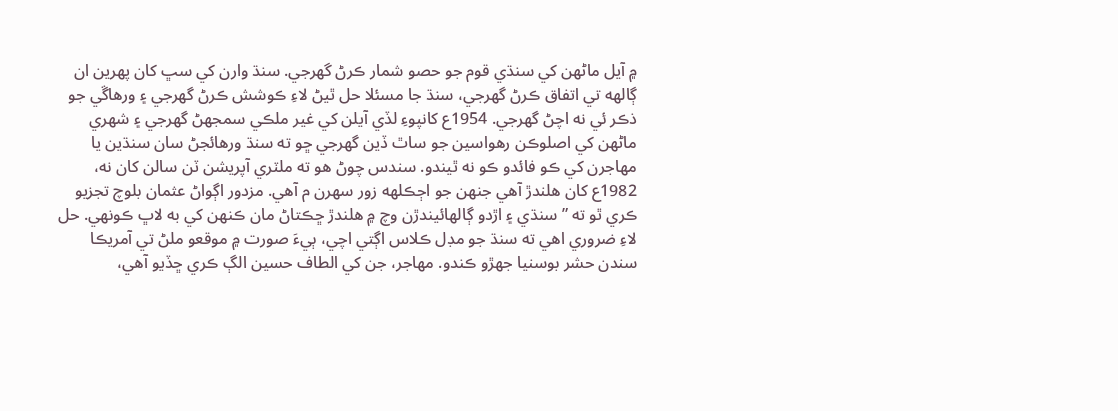۾ آيل ماڻهن کي سنڌي قوم جو حصو شمار ڪرڻ گهرجي. سنڌ وارن کي سڀ کان پهرين ان ڳالهه تي اتفاق ڪرڻ گهرجي، سنڌ جا مسئلا حل ٿيڻ لاءِ ڪوشش ڪرڻ گهرجي ۽ ورهاڱي جو ذڪر ئي نه اچڻ گهرجي. 1954ع کانپوءِ لڏي آيلن کي غير ملڪي سمجهڻ گهرجي ۽ شهري ماڻهن کي اصلوڪن رهواسين جو ساٿ ڏين گهرجي ڇو ته سنڌ ورهائجڻ سان سنڌين يا مهاجرن کي ڪو فائدو ڪو نه ٿيندو. سندس چوڻ هو ته ملٽري آپريشن ٽن سالن کان نه، 1982ع کان هلندڙ آهي جنهن جو اڄڪلهه زور سهرن م آهي. مزدور اڳواڻ عثمان بلوچ تجزيو ڪري ٿو ته ”سنڌي ۽ اڙدو ڳالهائيندڙن وچ ۾ هلندڙ ڇڪتاڻ مان ڪنهن کي به لاڀ ڪونهي. حل لاءِ ضروري اهي ته سنڌ جو مڊل ڪلاس اڳتي اچي، ٻيءَ صورت ۾ موقعو ملڻ تي آمريڪا سندن حشر بوسنيا جهڙو ڪندو. مهاجر، جن کي الطاف حسين الڳ ڪري ڇڏيو آهي،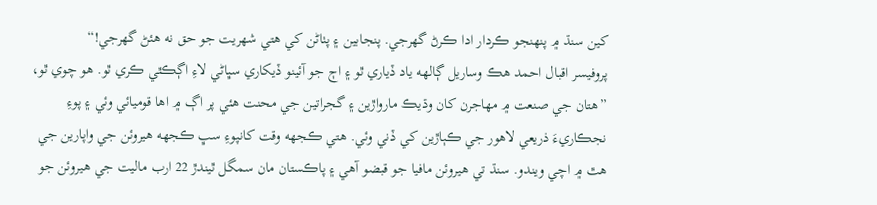کين سنڌ ۾ پنهنجو ڪردار ادا ڪرڻ گهرجي. پنجابين ۽ پٺاڻن کي هتي شهريت جو حق نه هئڻ گهرجي!“
پروفيسر اقبال احمد هڪ وساريل ڳالهه ياد ڏياري ٿو ۽ اڄ جو آئينو ڏيکاري سڀاڻي لاءِ اڳڪٿي ڪري ٿو. هو چوي ٿو، ”هتان جي صنعت ۾ مهاجرن کان وڌيڪ مارواڙين ۽ گجراتين جي محنت هئي پر اڳ ۾ اها قوميائي وئي ۽ پوءِ نجڪاريءَ ذريعي لاهور جي ڪٻاڙين کي ڏني وئي. هتي ڪجهه وقت کانپوءِ سڀ ڪجهه هيروئن جي واپارين جي هٿ ۾ اچي ويندو. سنڌ تي هيروئن مافيا جو قبضو آهي ۽ پاڪستان مان سمگل ٿيندڙ 22 ارب ماليت جي هيروئن جو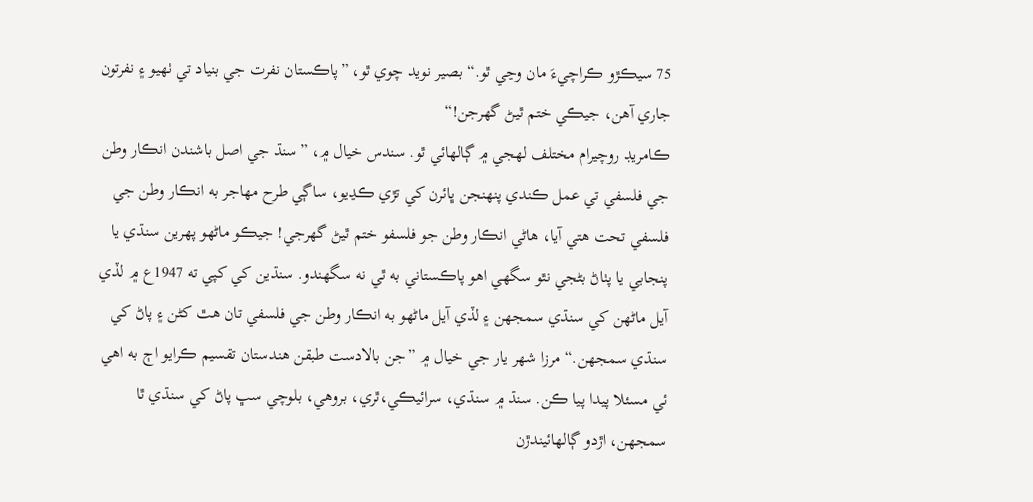75 سيڪڙو ڪراچيءَ مان وڃي ٿو.“ بصير نويد چوي ٿو، ”پاڪستان نفرت جي بنياد تي ٺهيو ۽ نفرتون جاري آهن، جيڪي ختم ٿيڻ گهرجن!“
ڪامريڊ روچيرام مختلف لهجي ۾ ڳالهائي ٿو. سندس خيال ۾، ”سنڌ جي اصل باشندن انڪار وطن جي فلسفي تي عمل ڪندي پنهنجن ڀائرن کي تڙي ڪڍيو، ساڳي طرح مهاجر به انڪار وطن جي فلسفي تحت هتي آيا، هاڻي انڪار وطن جو فلسفو ختم ٿيڻ گهرجي! جيڪو ماڻهو پهرين سنڌي يا پنجابي يا پٺاڻ بڻجي نٿو سگهي اهو پاڪستاني به ٿي نه سگهندو. سنڌين کي کپي ته 1947ع ۾ لڏي آيل ماڻهن کي سنڌي سمجهن ۽ لڏي آيل ماڻهو به انڪار وطن جي فلسفي تان هٿ کڻن ۽ پاڻ کي سنڌي سمجهن.“ مرزا شهر يار جي خيال ۾ ”جن بالادست طبقن هندستان تقسيم ڪرايو اڄ به اهي ئي مسئلا پيدا پيا ڪن. سنڌ ۾ سنڌي، سرائيڪي،ٿري، بروهي، بلوچي سڀ پاڻ کي سنڌي ٿا سمجهن، اڙدو ڳالهائيندڙن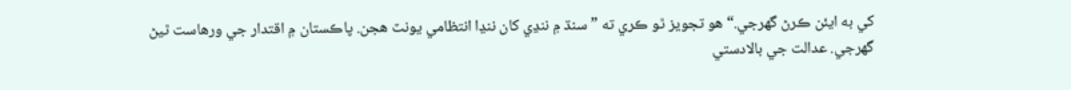کي به ايئن ڪرڻ گهرجي.“ هو تجويز ٿو ڪري ته ”سنڌ ۾ ننڍي کان ننڍا انتظامي يونٽ هجن. پاڪستان ۾ اقتدار جي ورهاست ٿيڻ گهرجي. عدالت جي بالادستي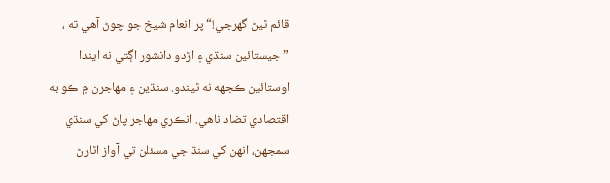قائم ٿيڻ گهرجي!“ پر انعام شيخ جو چوڻ آهي ته ، ”جيستائين سنڌي ۽ اڙدو دانشور اڳتي نه ايندا اوستائين ڪجهه نه ٿيندو. سنڌين ۽ مهاجرن ۾ ڪو به اقتصادي تضاد ناهي. انڪري مهاجر پاڻ کي سنڌي سمجهن، انهن کي سنڌ جي مسئلن تي آواز اٿارڻ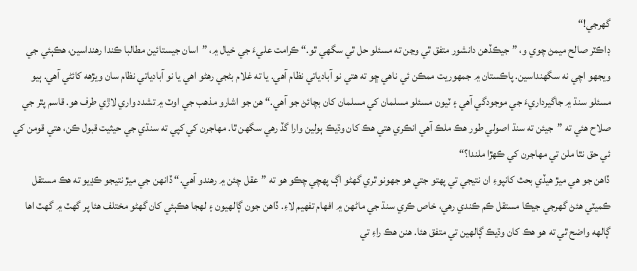گهرجي!“
ڊاڪٽر صالح ميمڻ چوي و، ”جيڪڏهن دانشور متفق ٿي وڃن ته مسئلو حل ٿي سگهي ٿو.“ ڪرامت عليءَ جي خيال ۾، ”اسان جيستائين مطالبا ڪندا رهنداسين، هڪٻئي جي ويجهو اچي نه سگهنداسين. پاڪستان ۾ جمهوريت ممڪن ئي ناهي ڇو ته هتي نو آبادياتي نظام آهي. يا ته غلام بڻجي رهڻو اهي يا نو آبادياتي نظام سان ويڙهه کائڻي آهي. ٻيو مسئلو سنڌ ۾ جاگيرداريءَ جي موجودگي آهي ۽ ٽيون مسئلو مسلمان کي مسلمان کان بچائڻ جو آهي.“ هن جو اشارو مذهب جي اوٽ ۾ تشدد واري لاڙي طرف هو. قاسم پٿر جي صلاح هئي ته ”جيئن ته سنڌ اصولي طور هڪ ملڪ آهي انڪري هتي هڪ کان وڌيڪ ٻولين وارا گڏ رهي سگهن ٿا. مهاجرن کي کپي ته سنڌي جي حيثيت قبول ڪن، هتي قومن کي ئي حق نٿا ملن تي مهاجرن کي ڪهڙا ملندا؟“
ڏاهن جو هي ميڙ هيڏي بحث کانپوءِ ان نتيجي تي پهتو جتي هو جهونو ٿري گهڻو اڳ پهچي چڪو هو ته ”عقل چئن ۾ رهندو آهي.“ ڏانهن جي ميڙ نتيجو ڪڍيو ته هڪ مستقل ڪميٽي هئڻ گهرجي جيڪا مستقل ڪم ڪندي رهي، خاص ڪري سنڌ جي ماڻهن ۾ افهام تفهيم لاءِ. ڏاهن جون ڳالهيون ۽ لهجا هڪٻئي کان گهڻو مختلف هئا پر گهٽ ۾ گهٽ اها ڳالهه واضح ٿي ته هو هڪ کان وڌيڪ ڳالهين تي متفق هئا. هنن هڪ راءِ تي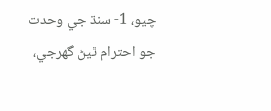چيو، 1- سنڌ جي وحدت جو احترام ٿيڻ گهرجي،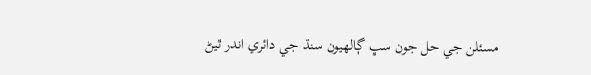مسئلن جي حل جون سڀ ڳالهيون سنڌ جي دائري اندر ٿيڻ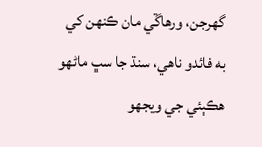گهرجن، ورهاڱي مان ڪنهن کي به فائدو ناهي، سنڌ جا سڀ ماڻهو هڪٻئي جي ويجهو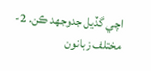اچي گڏيل جدوجهد ڪن. 2- مختلف زبانون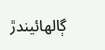ڳالهائيندڙ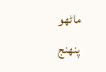ماڻهو پنهنج